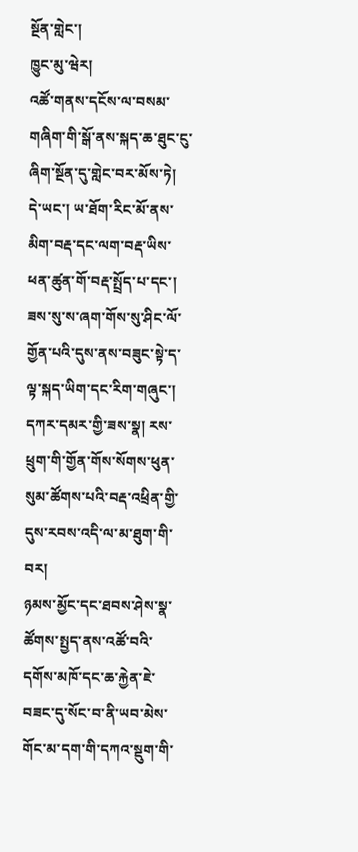སྔོན་གླེང་།
ཁྱུང་མུ་ཝེར།
འཚོ་གནས་དངོས་ལ་བསམ་གཞིག་གི་སྒོ་ནས་སྐད་ཆ་ཐུང་ངུ་ཞིག་སྔོན་དུ་གླེང་བར་མོས་ཏེ།
དེ་ཡང་། ཡ་ཐོག་རིང་མོ་ནས་མིག་བརྡ་དང་ལག་བརྡ་ཡིས་ཕན་ཚུན་གོ་བརྡ་སྤྲོད་པ་དང་། ཟས་སུ་ས་ཞག་གོས་སུ་ཤིང་ལོ་གྱོན་པའི་དུས་ནས་བཟུང་སྟེ་ད་ལྟ་སྐད་ཡིག་དང་རིག་གཞུང་།
དཀར་དམར་གྱི་ཟས་སྣ། རས་ཕྲུག་གི་གྱོན་གོས་སོགས་ཕུན་སུམ་ཚོགས་པའི་བརྡ་འཕྲིན་གྱི་དུས་རབས་འདི་ལ་མ་ཐུག་གི་བར།
ཉམས་མྱོང་དང་ཐབས་ཤེས་སྣ་ཚོགས་སྤྱད་ནས་འཚོ་བའི་དགོས་མཁོ་དང་ཆ་རྐྱེན་ཇེ་བཟང་དུ་སོང་བ་ནི་ཡབ་མེས་གོང་མ་དག་གི་དཀའ་སྡུག་གི་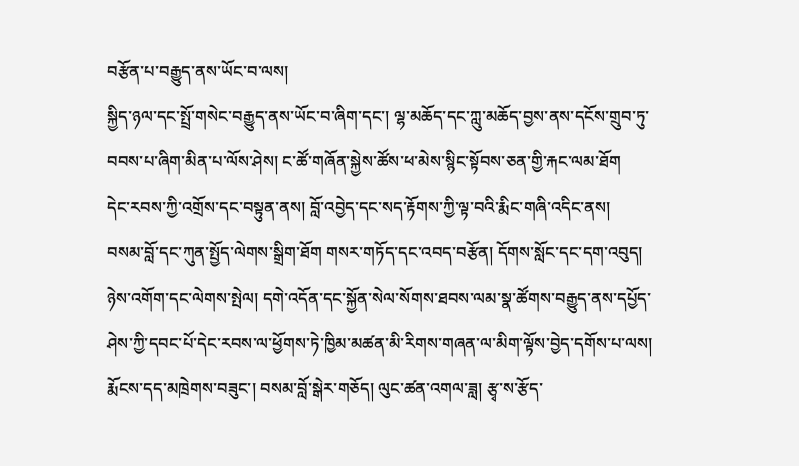བརྩོན་པ་བརྒྱུད་ནས་ཡོང་བ་ལས།
སྐྱིད་ཉལ་དང་སྤྲོ་གསེང་བརྒྱུད་ནས་ཡོང་བ་ཞིག་དང་། ལྷ་མཆོད་དང་ཀླུ་མཆོད་བྱས་ནས་དངོས་གྲུབ་ཏུ་བབས་པ་ཞིག་མིན་པ་ལོས་ཤེས། ང་ཚོ་གཞོན་སྐྱེས་ཚོས་ཕ་མེས་སྙིང་སྟོབས་ཅན་གྱི་རྐང་ལམ་ཐོག
དེང་རབས་ཀྱི་འགྲོས་དང་བསྟུན་ནས། བློ་འབྱེད་དང་སད་རྟོགས་ཀྱི་ལྟ་བའི་རྨིང་གཞི་འདིང་ནས།
བསམ་བློ་དང་ཀུན་སྤྱོད་ལེགས་སྒྲིག་ཐོག གསར་གཏོད་དང་འབད་བརྩོན། དོགས་སློང་དང་དག་འབུད།
ཉེས་འགོག་དང་ལེགས་སྤེལ། དགེ་འདོན་དང་སྐྱོན་སེལ་སོགས་ཐབས་ལམ་སྣ་ཚོགས་བརྒྱུད་ནས་དཔྱོད་ཤེས་ཀྱི་དབང་པོ་དེང་རབས་ལ་ཕྱོགས་ཏེ་ཁྱིམ་མཚན་མི་རིགས་གཞན་ལ་མིག་ལྟོས་བྱེད་དགོས་པ་ལས།
རྨོངས་དད་མཁྲེགས་བཟུང་། བསམ་བློ་སྒེར་གཅོད། ལུང་ཚན་འགལ་ཟླ། རྩྭ་ས་རྩོད་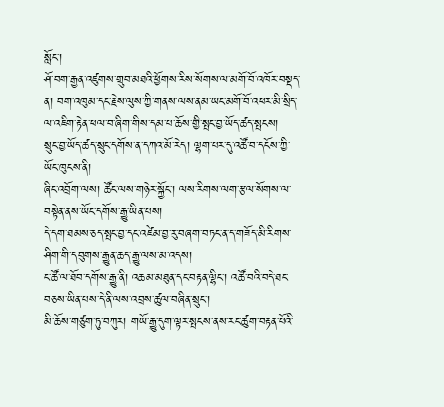སློང་།
ཤོ་བག་རྒྱན་འཛུགས་གྲུབ་མཐའི་ཕྱོགས་རིས་སོགས་ལ་མགོ་བོ་འཁོར་བསྡད་ན། བག་འཁུམ་དང་རྗེས་ལུས་ཀྱི་གནས་ལས་ནམ་ཡང་མགོ་བོ་འཕར་མི་སྲིད་ལ་འཇིག་རྟེན་ཕལ་བ་ཞིག་གིས་དམ་པ་ཆོས་གྱི་སྤང་བྱ་ཡོད་ཚད་སྤངས།
སྲུང་བྱ་ཡོད་ཚད་སྲུང་དགོས་ན་དཀའ་མོ་རེད། ལྷག་པར་དུ་འཚོ་བ་དངོས་ཀྱི་ཡོང་ཁུངས་ནི།
ཞིང་འབྲོག་ལས། ཚོང་ལས་གཉེར་སྐྱོང་། ལས་རིགས་ལག་རྩལ་སོགས་ལ་བསྟེན་ནས་ཡོང་དགོས་རྒྱུ་ཡིན་པས།
དེ་དག་ཐམས་ཅད་སྤང་བྱ་དང་འཛེམ་བྱ་རུ་བཞག་བཏང་ན་ད་གཟོད་མི་རིགས་ཤིག་གི་དབུགས་རྒྱུན་ཆད་རྒྱུ་ལས་མ་འདས།
ང་ཚོ་ལ་ཐོབ་དགོས་རྒྱུ་ནི། འཆམ་མཐུན་དང་བརྟན་ལྷིང་། འཚོ་བའི་བདེ་ཐང་བཅས་ཡིན་པས་དེ་ནི་ལས་འབྲས་ཚུལ་བཞིན་སྲུང་།
མི་ཆོས་གཙུག་ཏུ་བཀུར། གཡོ་རྒྱུ་དུག་ལྟར་སྤངས་ནས་རང་ཚུག་བརྟན་པོའི་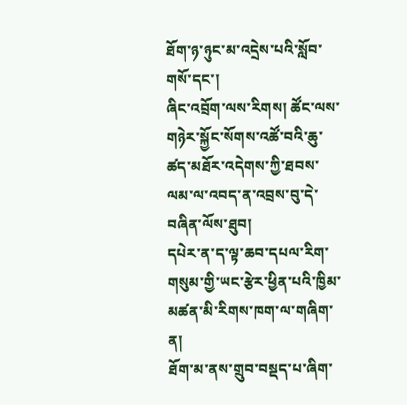ཐོག་ཉ་ཉུང་མ་འདྲེས་པའི་སློབ་གསོ་དང་།
ཞིང་འབྲོག་ལས་རིགས། ཚོང་ལས་གཉེར་སྐྱོང་སོགས་འཚོ་བའི་ཆུ་ཚད་མཐོར་འདེགས་ཀྱི་ཐབས་ལམ་ལ་འབད་ན་འབྲས་བུ་དེ་བཞིན་ལོས་ཐུབ།
དཔེར་ན་ད་ལྟ་ཆབ་དཔལ་རིག་གསུམ་གྱི་ཡང་རྩེར་ཕྱིན་པའི་ཁྱིམ་མཚན་མི་རིགས་ཁག་ལ་གཞིག་ན།
ཐོག་མ་ནས་གྲུབ་བསྡད་པ་ཞིག་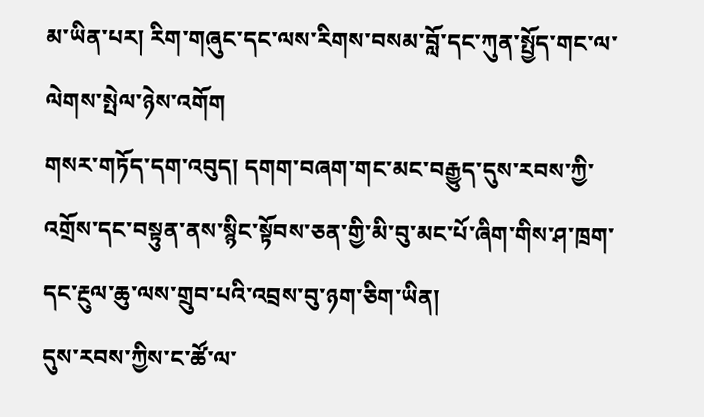མ་ཡིན་པར། རིག་གཞུང་དང་ལས་རིགས་བསམ་བློ་དང་ཀུན་སྤྱོད་གང་ལ་ལེགས་སྤེལ་ཉེས་འགོག
གསར་གཏོད་དག་འབུད། དགག་བཞག་གང་མང་བརྒྱུད་དུས་རབས་ཀྱི་འགྲོས་དང་བསྟུན་ནས་སྙིང་སྟོབས་ཅན་གྱི་མི་བུ་མང་པོ་ཞིག་གིས་ཤ་ཁྲག་དང་རྔུལ་ཆུ་ལས་གྲུབ་པའི་འབྲས་བུ་ཉག་ཅིག་ཡིན།
དུས་རབས་ཀྱིས་ང་ཚོ་ལ་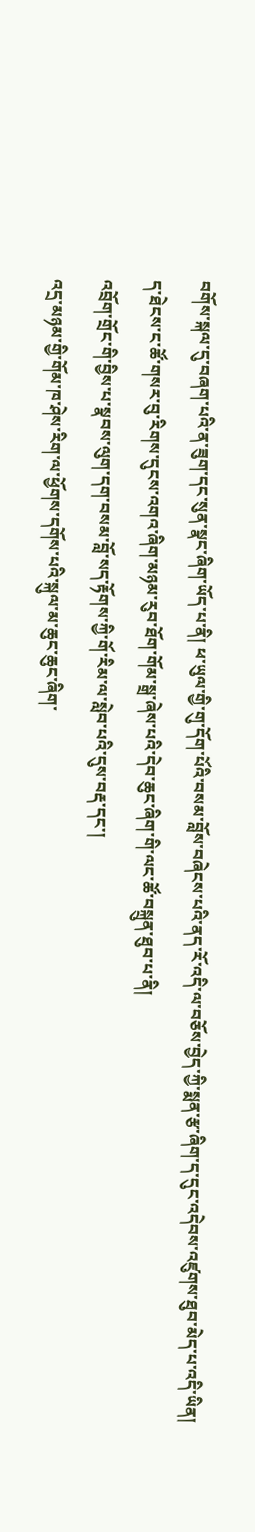བགོས་སྐལ་དུ་བཞག་པའི་ན་ཟུག་དང་སུན་སྣང་ཞིག་ཡོད་པ་ནི། ཕ་ཡུལ་གྱི་གུ་དོག་པོའི་བསམ་བློས་བཞེངས་པའི་ནད་རོ་འདི་ལ་བཅོས་བྱེད་ཀྱི་སྨན་རྩ་ཞིག་ད་དུང་འདེབས་འཛུགས་ཐུབ་མེད་པ་འདི་ཡིན།
ད་ཐེངས་ང་ཚོ་གསར་བུ་རིགས་དུངས་འགའ་ཞིག་མཉམ་རུབ་ཐོག་གོམ་སྒྲ་ཞེས་པའི་དེབ་ཆུང་ཞིག་གི་ལང་ཚོ་བསྐྲུན་ཐུབ་པ་ནི།
འབྲོག་གྲོང་གི་བྱིས་པ་སྣབས་ལུག་དག་བསམ་བློ་སད་རྟོགས་ཀྱི་གོ་རིམ་ལ་སླེབ་པའི་དུས་བརྡ་དང་།
འདྲ་མཉམ་གྱི་གོམ་ཁ་ཤེས་རིག་ལ་ཕྱོགས་དགོས་པའི་སྐུལ་མ་ཆུང་ཆུང་ཞིག་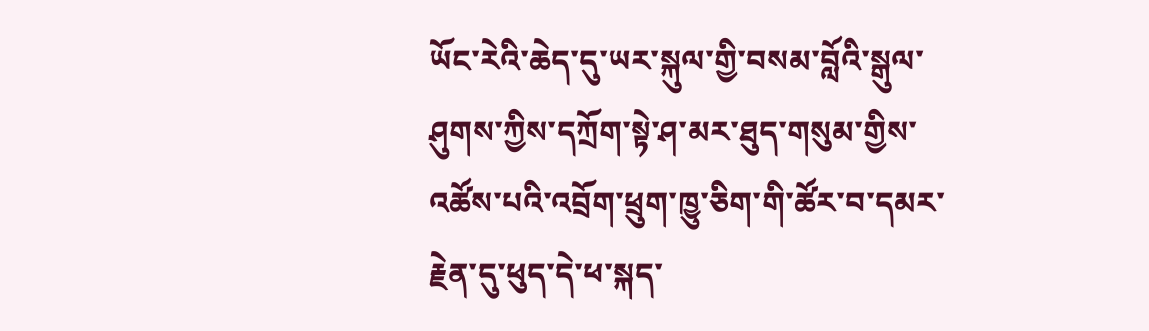ཡོང་རེའི་ཆེད་དུ་ཡར་སྐུལ་གྱི་བསམ་བློའི་སྒུལ་ཤུགས་ཀྱིས་དཀྲོག་སྟེ་ཤ་མར་ཐུད་གསུམ་གྱིས་འཚོས་པའི་འབྲོག་ཕྲུག་ཁྱུ་ཅིག་གི་ཚོར་བ་དམར་རྗེན་དུ་ཕུད་དེ་ཕ་སྐད་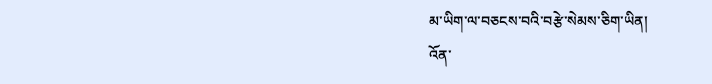མ་ཡིག་ལ་བཅངས་བའི་བརྩེ་སེམས་ཅིག་ཡིན།
འོན་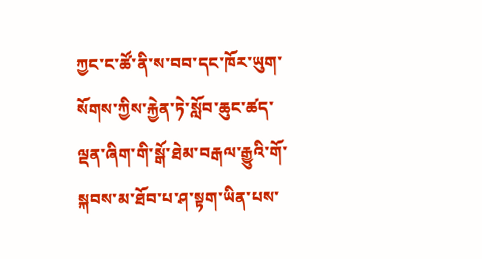ཀྱང་ང་ཚོ་ནི་ས་བབ་དང་ཁོར་ཡུག་སོགས་ཀྱིས་རྐྱེན་ཏེ་སློབ་ཆུང་ཚད་ལྡན་ཞིག་གི་སྒོ་ཐེམ་བརྒལ་རྒྱུའི་གོ་སྐབས་མ་ཐོབ་པ་ཤ་སྟག་ཡིན་པས་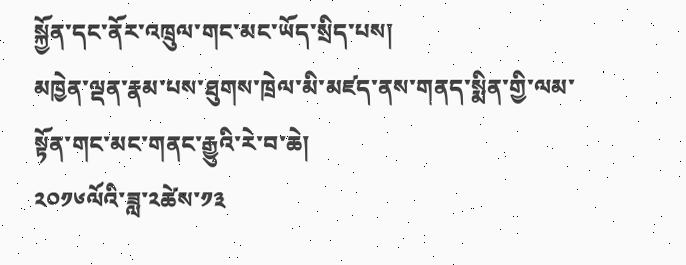སྐྱོན་དང་ནོར་འཁྲུལ་གང་མང་ཡོད་སྲིད་པས།
མཁྱེན་ལྡན་རྣམ་པས་ཐུགས་ཁྲེལ་མི་མཛད་ནས་གནད་སྨིན་གྱི་ལམ་སྟོན་གང་མང་གནང་རྒྱུའི་རེ་བ་ཆེ།
༢༠༡༦ལོའི་ཟླ་༢ཚེས་༡༣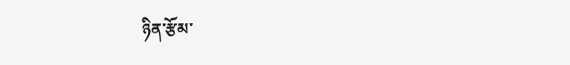ཉིན་རྩོམ་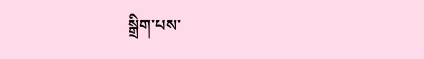སྒྲིག་པས་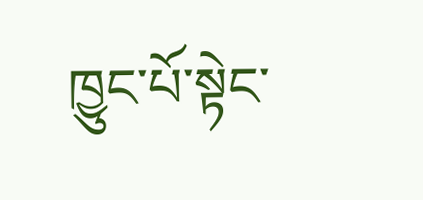ཁྱུང་པོ་སྟེང་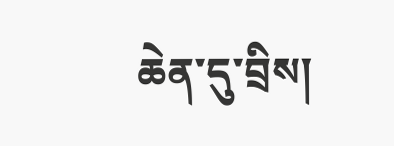ཆེན་དུ་བྲིས།